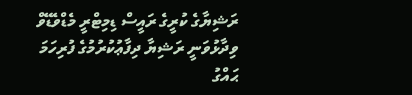ރަޝިޔާގެ ކުރީގެ ރައީސް ޑިމިޓްރީ މެޑްވެޑޭވް ވިދާޅުވަނީ ރަޝިޔާ ދިފާޢުކުރުމުގެ ފުރިހަމަ ޙައްގު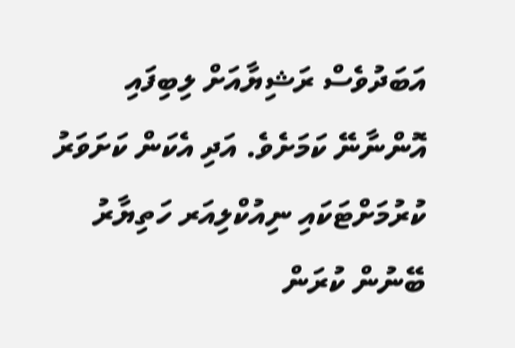އަބަދުވެސް ރަޝިޔާއަށް ލިބިފައި އޮންނާނޭ ކަމަށެވެ. އަދި އެކަން ކަށަވަރު ކުރުމަށްޓަކައި ނިއުކްލިއަރ ހަތިޔާރު ބޭނުން ކުރަން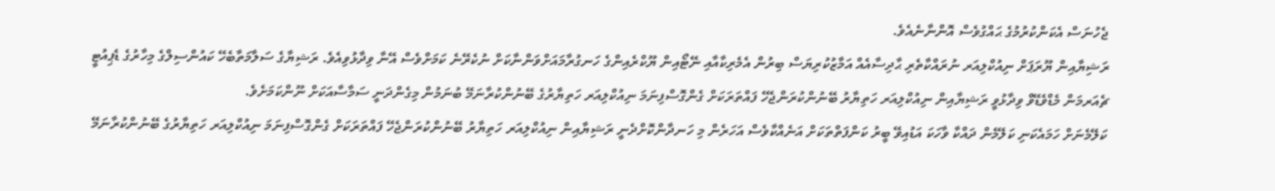ޖެހުނަސް އެކަންކުރުމުގެ ޙައްގުވެސް އޮންނާނެއެވެ.
ރަޝިޔާއިން ޔޫރަޕަށް ނިއުކްލިއަރ ނުރައްކާތެރި ޙާދިސާއެއް އަމާޒުކުރިޔަސް ބިރުން އެމެރިކާއާއި ނޭޓޯއިން ޔޫކްރެއިންގެ ހަނގުރާމައަށްވަންނާކަށް ނުކެރޭނެ ކަމަށްވެސް އޭނާ ވިދާޅުވިއެވެ. ރަޝިޔާގެ ސަލާމަތާބެހޭ ކައުންސިލްގެ މިހާރުގެ ޑެޕިއުޓީ ޗެއަރމަން މެޑްވެޑޭވް ވިދާޅުވީ ރަޝިޔާއިން ނިއުކްލިއަރ ހަތިޔާރު ބޭނުންކުރަންޖެހޭ ފައްތަރަކަށް ގެންގޮސްފިނަމަ ނިއުކްލިއަރ ހަތިޔާރުގެ ބޭނުންކުރާނަމޭ ބުނަމުން މިގެންދަނީ ސަމާސާއަކަށް ނޫންކަމަށެވެ.
ކަލޭމެނަށް ހަމައެކަނި ކަލޭމެން ދައްކާ ވާހަކަ އަޑުއިވޭ ބީރު ކަންފަތްތަކަށް އަނެއްކާވެސް އަހަރެން މި ހަނދާންކޮށްދެނީ ރަޝިޔާއިން ނިއުކްލިއަރ ހަތިޔާރު ބޭނުންކުރަންޖެހޭ ފައްތަރަކަށް ގެންގޮސްފިނަމަ ނިއުކްލިއަރ ހަތިޔާރުގެ ބޭނުންކުރާނަމޭ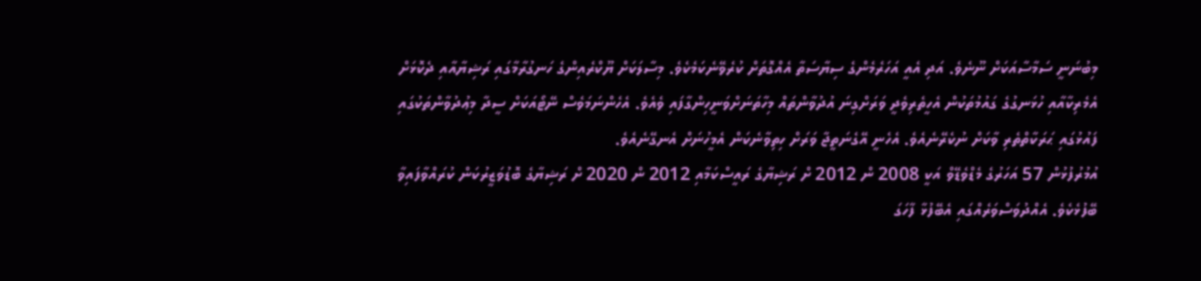މިބުނަނީ ސަމާސާއަކަށް ނޫނެވެ. އަދި އެއީ އަހަރެމެންގެ ސިޔާސަތާ އެއްގޮތަށް ކުރެވޭނެކަމެކެވެ. މިސާލަކަށް ޔޫކްރެއިންގެ ހަނގުރާމާގައި ރަޝިޔާއާއި ދެކޮޅަށް އެމެރިކާއާއި ހުޅަނގުގެ ގައުމުތަކުން އެހީތެރިވެދީ ވަރަށްގިނަ އުދުވާންތައް މިހާތަނަށްވަނީހިންގާފައި ވެއެވެ. އެހެންނަމަވެސް ނޭޓޯއަކަށް ސީދާ މިޢުދުވާންތަކުގައި ފައުޅުގައި ޙަރަކާތްތެރި ވާކަށް ނުކެރޭނެއެވެ. އެހެނީ އޭގެނަތީޖާ ވަރަށް ހިތިވާނެކަން އެމީހުނަށް އެނގޭނެއެވެ.
އުމުރުފުޅުން 57 އަހަރުގެ މެޑްވެޑޭވް އަކީ 2008 ން 2012 ށް ރަޝިޔާގެ ރައީސްކަމާއި 2012 ން 2020 ށް ރަޝިޔާގެ ބޮޑުވަޒީރުކަން ކުރައްވާފައިވާ ބޭފުޅެކެވެ. އެއްދުވަސްވަރެއްގައި އެބޭފުޅާ ފާހަގަ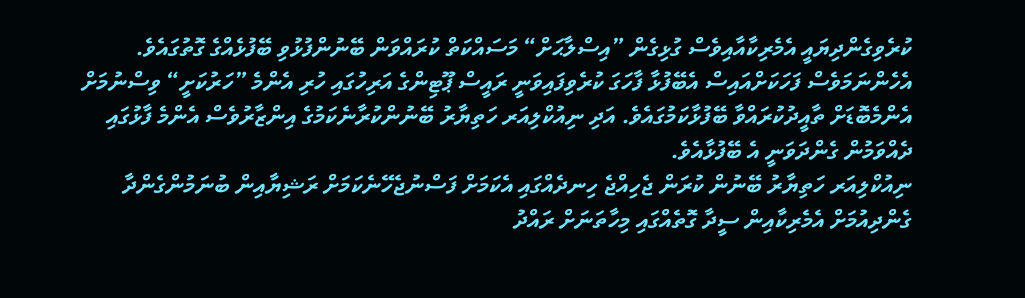ކުރެވިގެންދިޔައީ އެމެރިކާއާއިވެސް ގުޅިގެން ”އިސްލާޙަށް“ މަސައްކަތް ކުރައްވަން ބޭނުންފުޅުވި ބޭފުޅެއްގެ ގޮތުގައެވެ. އެހެންނަމަވެސް ފަހަކަށްއައިސް އެބޭފުޅާ ފާހަގަ ކުރެވިފައިވަނީ ރައީސް ޕޫޓިންގެ އަރިހުގައި ހުރި އެންމެ ”ހަރުކަށީ“ ވިސްނުމަށް އެންމެބޮޑަށް ތާއީދުކުރައްވާ ބޭފުޅާކަމުގައެވެ. އަދި ނިއުކްލިއަރ ހަތިޔާރު ބޭނުންކުރާނެކަމުގެ އިންޒާރުވެސް އެންމެ ފާޅުގައި ދެއްވަމުން ގެންދަވަނީ އެ ބޭފުޅާއެވެ.
ނިއުކްލިއަރ ހަތިޔާރު ބޭނުން ކުރަން ޖެހިއްޖެ ހިނދެއްގައި އެކަމަށް ފަސްނުޖެހޭނެކަމަށް ރަޝިޔާއިން ބުނަމުންގެންދާ ގެންދިއުމަށް އެމެރިކާއިން ސީދާ ގޮތެއްގައި މިހާތަނަށް ރައްދު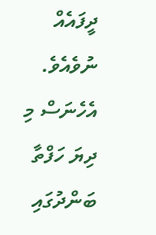ދީފައެއް ނުވެއެވެ.
އެހެނަސް މި ދިޔަ ހަފްތާ ބަންދުގައި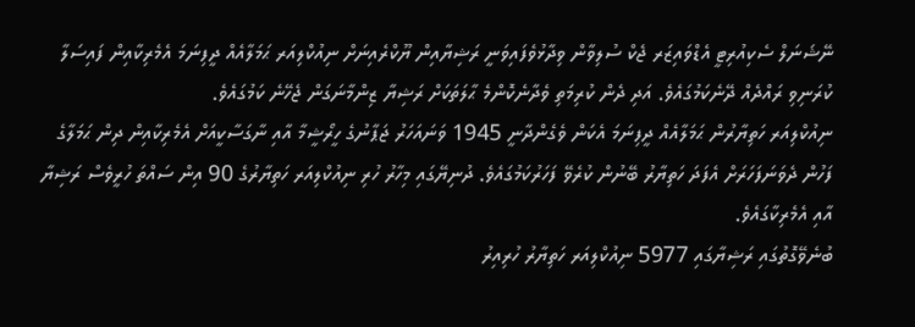ނޭޝަނަލް ސެކިއުރިޓީ އެޑްވައިޒަރ ޖެކް ސުލިވާން ވިދާޅުވެފައިވަނީ ރަޝިޔާއިން ޔޫކްރެއިނަށް ނިއުކްލިއަރ ޙަމަލާއެއް ދީފިނަމަ އެމެރިކާއިން ފައިސަލާ ކުރަނިވި ރައްދެއް ދޭނެކަމުގައެވެ. އަދި ދެން ކުރިމަތި ވެދާނެކޮންމެ ޙާލަތަކަށް ރަޝިޔާ ޒިންމާނަގަން ޖެހޭނެ ކަމުގައެވެ.
ނިއުކްލިއަރ ހަތިޔާރުން ޙަމަލާއެއް ދީފިނަމަ އެކަން ވެގެންދާނީ 1945 ވަނައަހަރު ޖަޕާނުގެ ހީރޯޝީމާ އާއި ނާގަސާކީއަށް އެމެރިކާއިން ދިން ޙަމަލާގެ ފަހުން ދެވަނަފަހަރަށް އެފަދަ ހަތިޔާރު ބޭނުން ކުރެވޭ ފަހަރުކަމުގައެވެ. ދުނިޔޭގައި މިހާރު ހުރި ނިއުކްލިއަރ ހަތިޔާރުގެ 90 އިން ސައްތަ ހުރީވެސް ރަޝިޔާ އާއި އެމެރިކާގައެވެ.
ބުނެވޭގޮތުގައި ރަޝިޔާގައި 5977 ނިއުކްލިއަރ ހަތިޔާރު ހުރިއިރު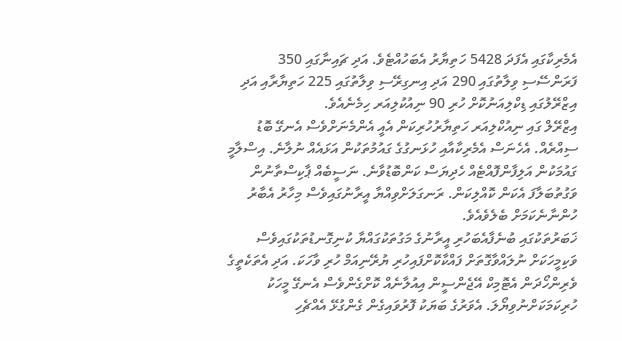އެމެރިކާގައި އެފަދަ 5428 ހަތިޔާރު އެބަހުއްޓެވެ. އަދި ޗައިނާގައި 350 ފަރަންސޭސި ވިލާތުގައި 290 އަދި އިނގިރޭސި ވިލާތުގައި 225 ހަތިޔާރާއި އަދި އިޒްރޭލުގައި ޑިކްލިއަނުކޮށް ހުރި 90 ނިއުކުލިއަރ ހިމެނެއެވެ.
އިޒްރޭލް ގައި ނިއުކްލިއަރ ހަތިޔާރުހުރިކަން އެއީ އެންމެނަށްވެސް އެނގޭ ބޮޑު ސިއްރެއް. އެހެނަސް އެމެރިކާއާއި ހުޅަނގުގެ ގައުމުތަކުން އަޅައެއް ނުލާނެ. އިސްލާމީ ގައުމަކުން އަލިފާންފޮއްޓެއް ހެދިޔަސް ކަންބޮޑުވާނެ. ނަސީބެއް ޕާކިސްތާނުން ވަގުތުބަލާފަ އެކަން ކޮއްލިކަން. ރަނގަލަށްވިއްޔާ އީރާނުގައިވެސް މިހާރު އެބާރު ހުންނާނެކަމަށް ބެލެވެއެވެ.
ޚަބަރުތަކުގައި ބުނެފާއެބަހުރި އީރާނުގެ މަގުތަކުގައްޔާ ކުނިގޮނޑުތަކުގައިވެސް ވަކިމީހަކަށް ނުލައްވާގޮތަށް ފައްކާކޮށްފައިހުރި ޔުރޭނިއަމް ހުރި ވާހަކަ. އަދި އެތަކެތީގެ ވެރިންހޯދަން އެޓޮމިކް އޭޖެންސީން އިއުލާނެއް ކޮށްގެންވެސް އެނގޭ މީހަކު ހުރިކަމަކަށްނުވިޔޯލަ. އެވަރުގެ ބަޔަކު ފޮރުވައިގެން ގެންގުޅޭ އެއްޗެހި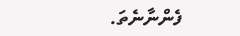ފެންނާނެތަ.